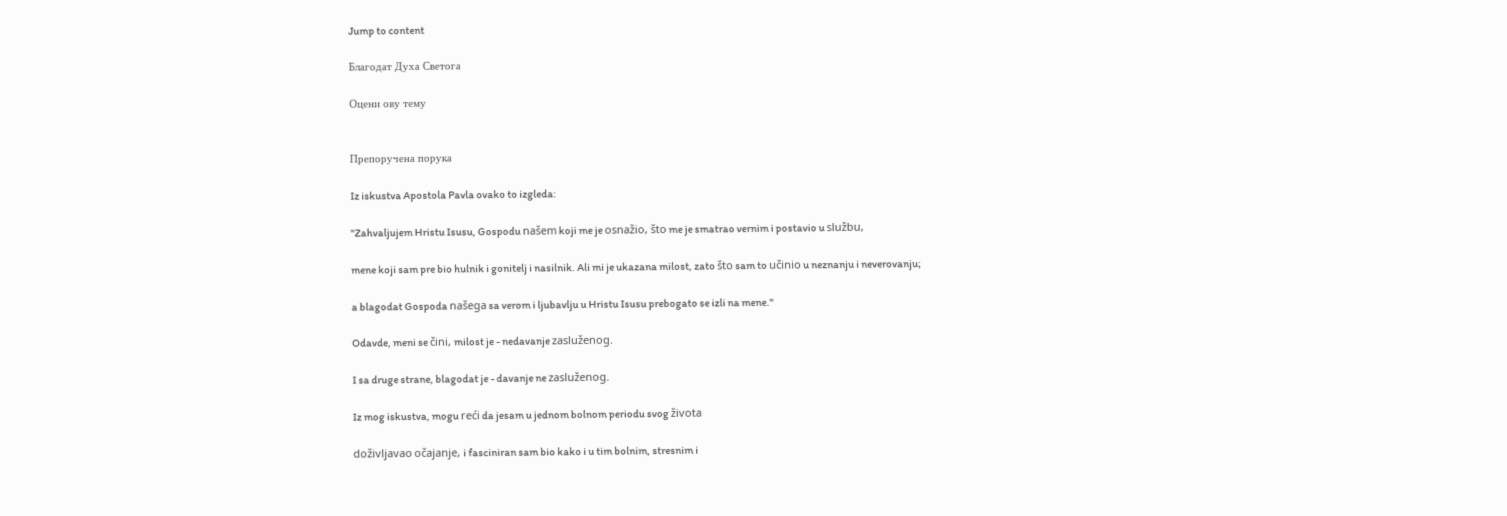Jump to content

Благодат Духа Светога

Оцени ову тему


Препоручена порука

Iz iskustva Apostola Pavla ovako to izgleda:

"Zahvaljujem Hristu Isusu, Gospodu našem koji me je osnažio, što me je smatrao vernim i postavio u službu,

mene koji sam pre bio hulnik i gonitelj i nasilnik. Ali mi je ukazana milost, zato što sam to učinio u neznanju i neverovanju;

a blagodat Gospoda našega sa verom i ljubavlju u Hristu Isusu prebogato se izli na mene."

Odavde, meni se čini, milost je - nedavanje zasluženog.

I sa druge strane, blagodat je - davanje ne zasluženog.

Iz mog iskustva, mogu reći da jesam u jednom bolnom periodu svog života

doživljavao očajanje, i fasciniran sam bio kako i u tim bolnim, stresnim i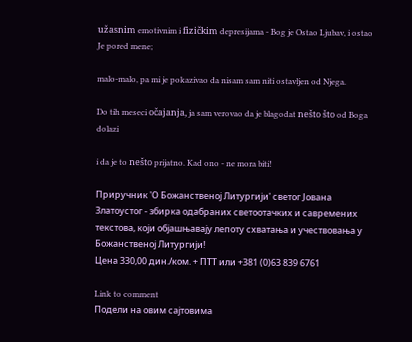užasnim emotivnim i fizičkim depresijama - Bog je Ostao Ljubav, i ostao Je pored mene;

malo-malo, pa mi je pokazivao da nisam sam niti ostavljen od Njega.

Do tih meseci očajanja, ja sam verovao da je blagodat nešto što od Boga dolazi

i da je to nešto prijatno. Kad ono - ne mora biti!

Приручник 'О Божанственој Литургији' светог Јована Златоустог - збирка одабраних светоотачких и савремених текстова, који објашњавају лепоту схватања и учествовања у Божанственој Литургији!
Цена 330,00 дин./ком. + ПТТ или +381 (0)63 839 6761

Link to comment
Подели на овим сајтовима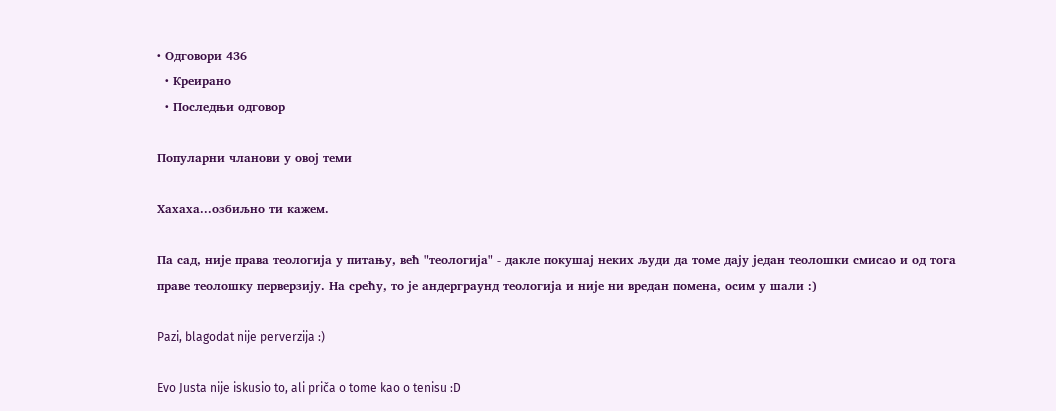• Одговори 436
  • Креирано
  • Последњи одговор

Популарни чланови у овој теми

Хахаха...озбиљно ти кажем.

Па сад, није права теологија у питању, већ "теологија" - дакле покушај неких људи да томе дају један теолошки смисао и од тога праве теолошку перверзију. На срећу, то је андерграунд теологија и није ни вредан помена, осим у шали :)

Pazi, blagodat nije perverzija :)

Evo Justa nije iskusio to, ali priča o tome kao o tenisu :D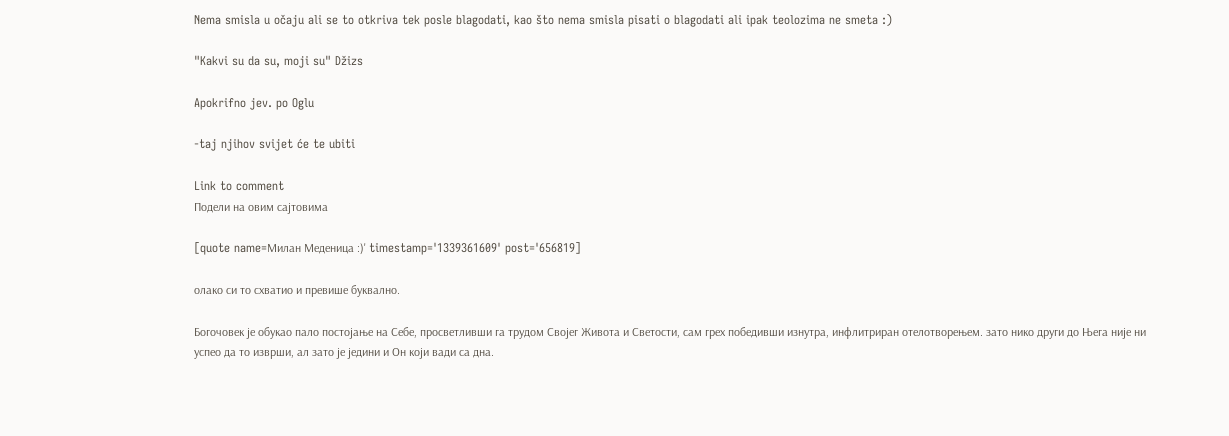Nema smisla u očaju ali se to otkriva tek posle blagodati, kao što nema smisla pisati o blagodati ali ipak teolozima ne smeta :)

"Kakvi su da su, moji su" Džizs

Apokrifno jev. po Oglu

-taj njihov svijet će te ubiti

Link to comment
Подели на овим сајтовима

[quote name=Милан Меденица :)' timestamp='1339361609' post='656819]

олако си то схватио и превише буквално.

Богочовек је обукао пало постојање на Себе, просветливши га трудом Својег Живота и Светости, сам грех победивши изнутра, инфлитриран отелотворењем. зато нико други до Њега није ни успео да то изврши, ал зато је једини и Он који вади са дна.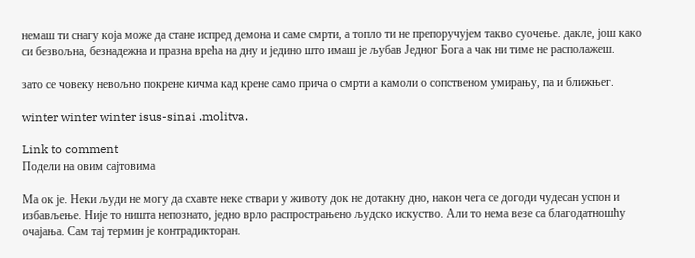немаш ти снагу која може да стане испред демона и саме смрти, а топло ти не препоручујем такво суочење. дакле, још како си безвољна, безнадежна и празна врећа на дну и једино што имаш је љубав Једног Бога а чак ни тиме не располажеш.

зато се човеку невољно покрене кичма кад крене само прича о смрти а камоли о сопственом умирању, па и ближњег.

winter winter winter isus-sinai .molitva.

Link to comment
Подели на овим сајтовима

Ма ок је. Неки људи не могу да схавте неке ствари у животу док не дотакну дно, након чега се догоди чудесан успон и избављење. Није то ништа непознато, једно врло распрострањено људско искуство. Али то нема везе са благодатношћу очајања. Сам тај термин је контрадикторан.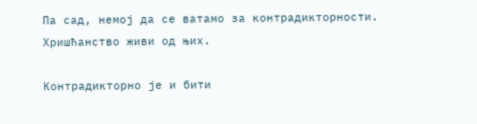Па сад, немој да се ватамо за контрадикторности. Хришћанство живи од њих.

Контрадикторно је и бити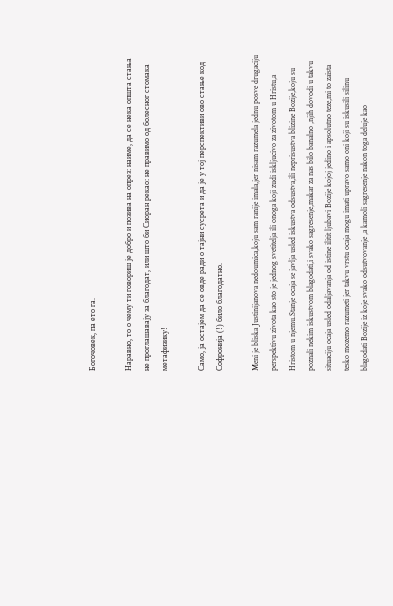Богочовек, па ето га.

Наравно, то о чему ти говориш је добро и позива на опрез: наиме, да се нека општа стања не проглашавају за благодат, или што би Сиоран рекао: не правимо од болесног стомака метафизику!

Само, ја остајем да се овде ради о тајни сусрета и да је у тој перспективи ово стање код Софронија (!) било благодатно.

Meni je bliska Justinijanova nedoumica,koju sam ranije imala,jer nisam razumela jednu posve drugaciju perspektivu zivota kao sto je jednog svetitelja ili onoga koji zudi iskljucivo za zivotom u Hristu,a Hristom u njemu.Stanje ocaja se javlja usled iskustva odsustva,ili neprisustva blizine Bozije,koju su poznali nekim iskustvom blagodati,i svako sagresenje,makar za nas bilo banalno ,njih dovodi u takvu situaciju ocaja usled odaljavanja od istine ilitit ljubavi Bozije kojoj jedino i apsolutno teze,mi to zaista tesko mozemo razumeti jer takvu vrstu ocaja mogu imati upravo samo oni koji su iskusili silinu blagodati Bozije iz koje svako odsutvovanje ,a kamoli sagresenje nakon toga deluje kao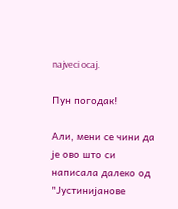najveci ocaj.

Пун погодак!

Али, мени се чини да је ово што си написала далеко од "Јустинијанове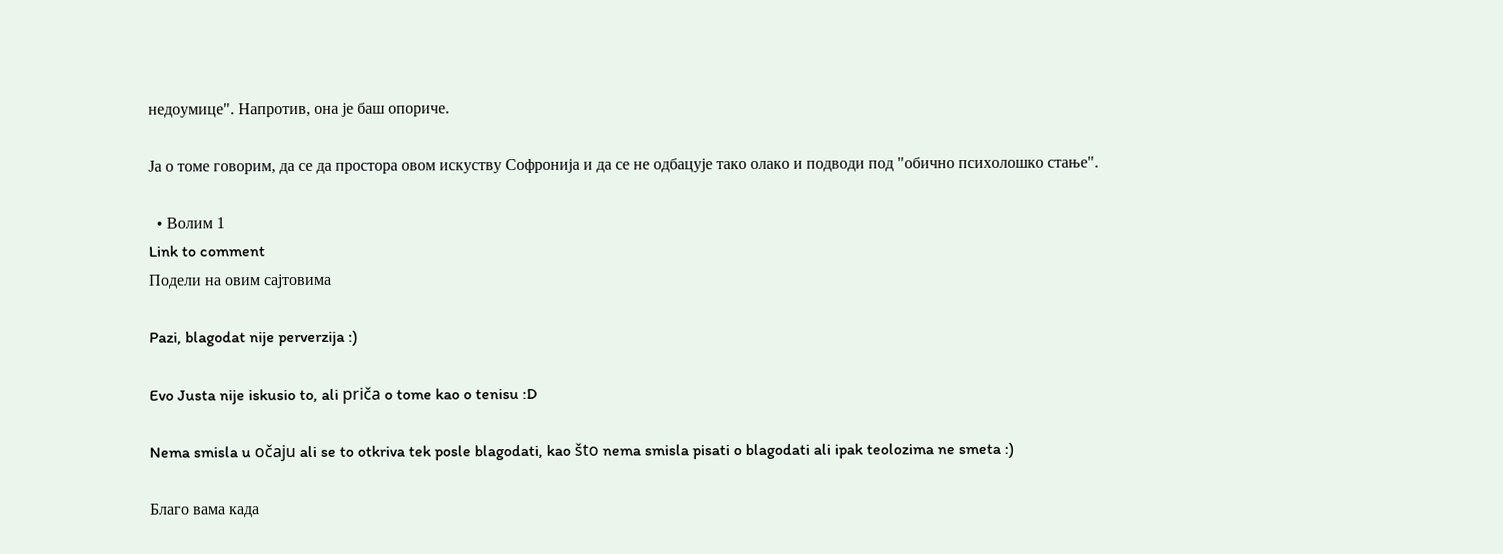недоумице". Напротив, она је баш опориче.

Ја о томе говорим, да се да простора овом искуству Софронија и да се не одбацује тако олако и подводи под "обично психолошко стање".

  • Волим 1
Link to comment
Подели на овим сајтовима

Pazi, blagodat nije perverzija :)

Evo Justa nije iskusio to, ali priča o tome kao o tenisu :D

Nema smisla u očaju ali se to otkriva tek posle blagodati, kao što nema smisla pisati o blagodati ali ipak teolozima ne smeta :)

Благо вама када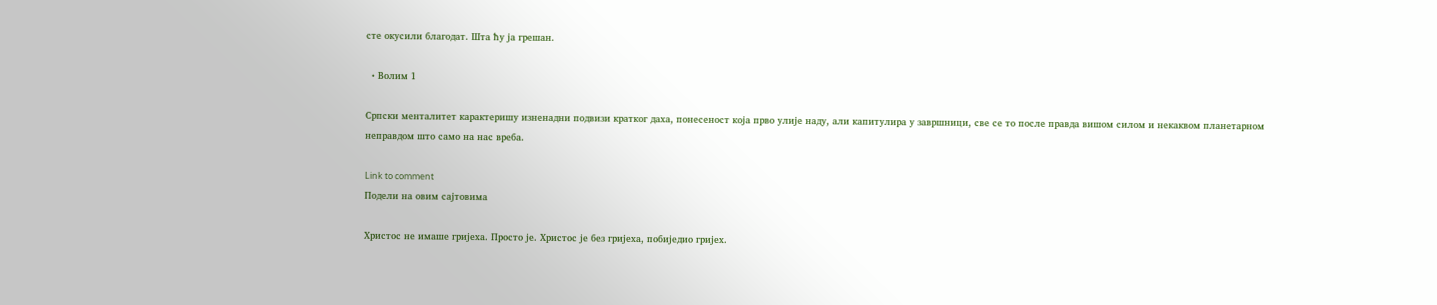сте окусили благодат. Шта ћу ја грешан.

  • Волим 1

Српски менталитет карактеришу изненадни подвизи кратког даха, понесеност која прво улије наду, али капитулира у завршници, све се то после правда вишом силом и некаквом планетарном неправдом што само на нас вреба.

Link to comment
Подели на овим сајтовима

Христос не имаше гријеха. Просто је. Христос је без гријеха, побиједио гријех.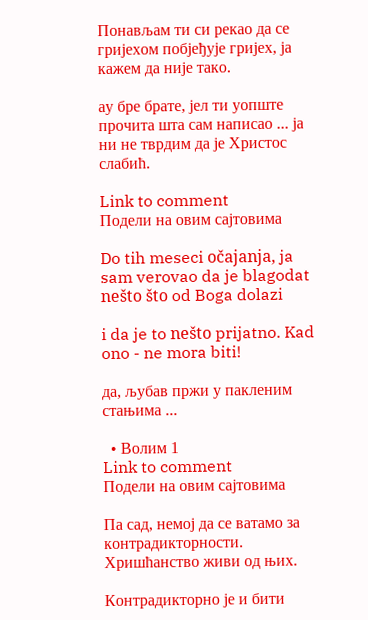Понављам ти си рекао да се гријехом побјеђује гријех, ја кажем да није тако.

ау бре брате, јел ти уопште прочита шта сам написао ... ја ни не тврдим да је Христос слабић.

Link to comment
Подели на овим сајтовима

Do tih meseci očajanja, ja sam verovao da je blagodat nešto što od Boga dolazi

i da je to nešto prijatno. Kad ono - ne mora biti!

да, љубав пржи у пакленим стањима ...

  • Волим 1
Link to comment
Подели на овим сајтовима

Па сад, немој да се ватамо за контрадикторности. Хришћанство живи од њих.

Контрадикторно је и бити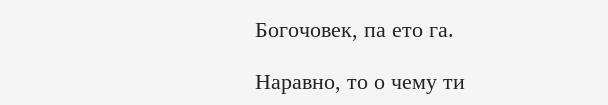Богочовек, па ето га.

Наравно, то о чему ти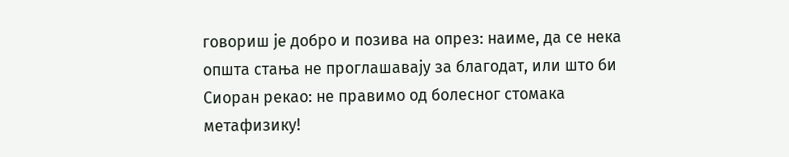говориш је добро и позива на опрез: наиме, да се нека општа стања не проглашавају за благодат, или што би Сиоран рекао: не правимо од болесног стомака метафизику!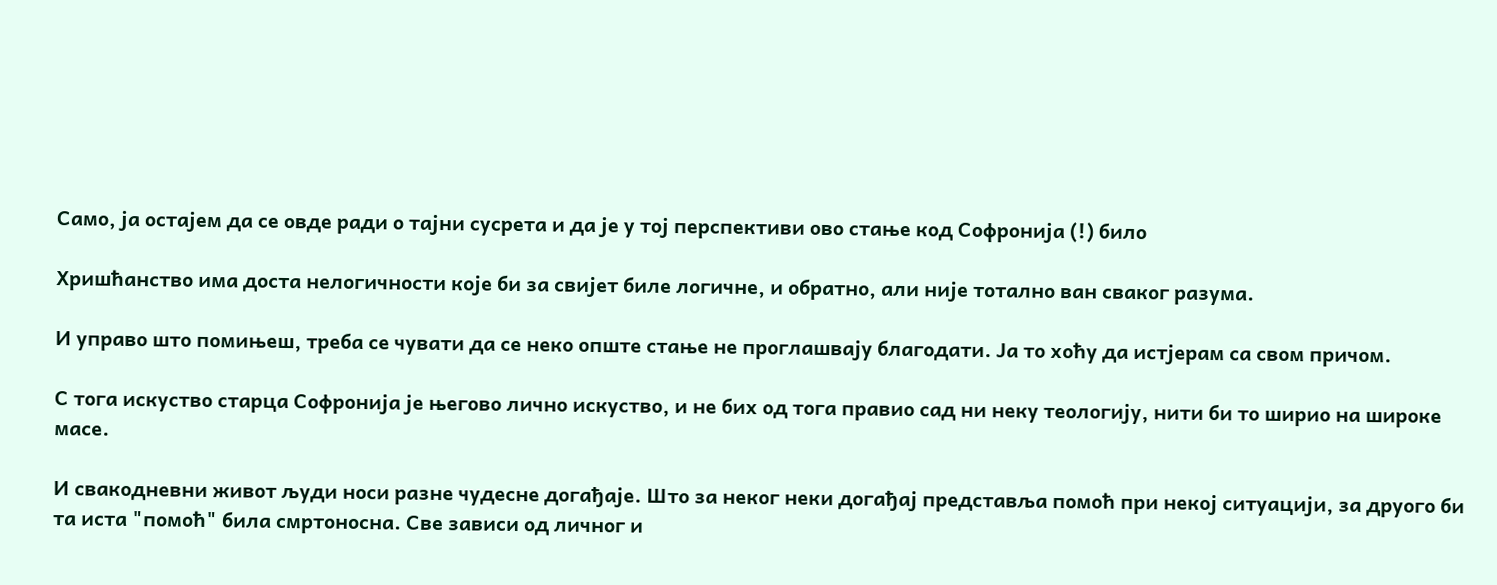Само, ја остајем да се овде ради о тајни сусрета и да је у тој перспективи ово стање код Софронија (!) било

Хришћанство има доста нелогичности које би за свијет биле логичне, и обратно, али није тотално ван сваког разума.

И управо што помињеш, треба се чувати да се неко опште стање не проглашвају благодати. Ја то хоћу да истјерам са свом причом.

С тога искуство старца Софронија је његово лично искуство, и не бих од тога правио сад ни неку теологију, нити би то ширио на широке масе.

И свакодневни живот људи носи разне чудесне догађаје. Што за неког неки догађај представља помоћ при некој ситуацији, за друого би та иста "помоћ" била смртоносна. Све зависи од личног и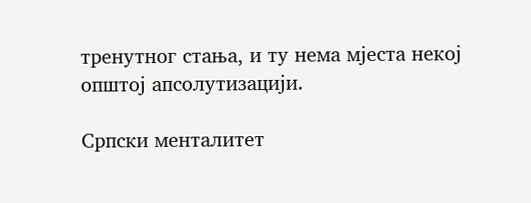тренутног стања, и ту нема мјеста некој општој апсолутизацији.

Српски менталитет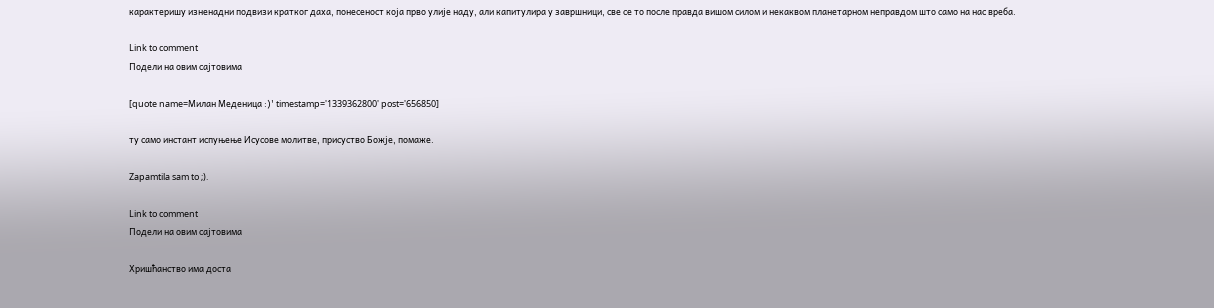карактеришу изненадни подвизи кратког даха, понесеност која прво улије наду, али капитулира у завршници, све се то после правда вишом силом и некаквом планетарном неправдом што само на нас вреба.

Link to comment
Подели на овим сајтовима

[quote name=Милан Меденица :)' timestamp='1339362800' post='656850]

ту само инстант испуњење Исусове молитве, присуство Божје, помаже.

Zapamtila sam to ;).

Link to comment
Подели на овим сајтовима

Хришћанство има доста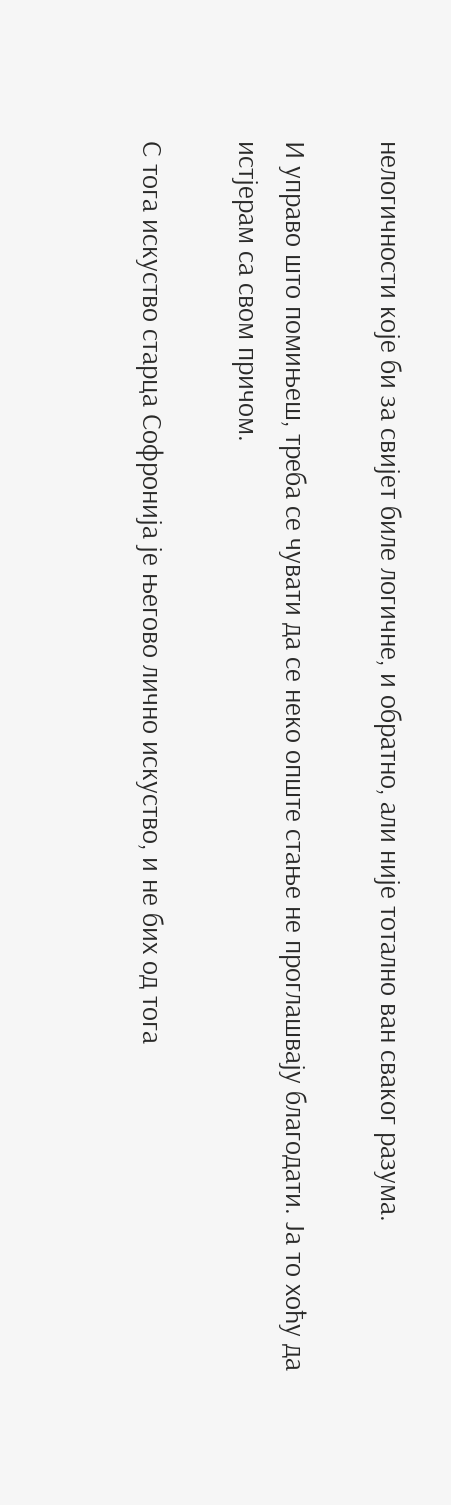нелогичности које би за свијет биле логичне, и обратно, али није тотално ван сваког разума.

И управо што помињеш, треба се чувати да се неко опште стање не проглашвају благодати. Ја то хоћу да истјерам са свом причом.

С тога искуство старца Софронија је његово лично искуство, и не бих од тога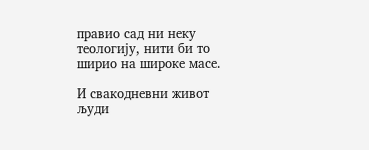правио сад ни неку теологију, нити би то ширио на широке масе.

И свакодневни живот људи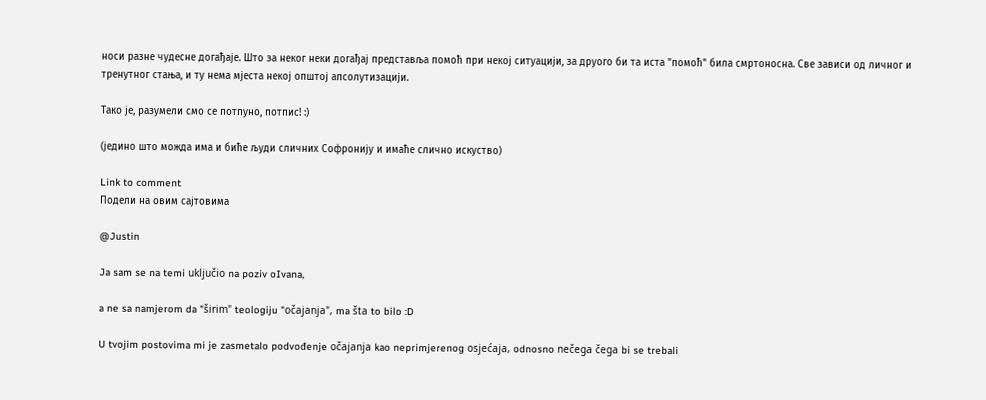носи разне чудесне догађаје. Што за неког неки догађај представља помоћ при некој ситуацији, за друого би та иста "помоћ" била смртоносна. Све зависи од личног и тренутног стања, и ту нема мјеста некој општој апсолутизацији.

Тако је, разумели смо се потпуно, потпис! :)

(једино што можда има и биће људи сличних Софронију и имаће слично искуство)

Link to comment
Подели на овим сајтовима

@Justin

Ja sam se na temi uključio na poziv oIvana,

a ne sa namjerom da "širim" teologiju "očajanja", ma šta to bilo :D

U tvojim postovima mi je zasmetalo podvođenje očajanja kao neprimjerenog osjećaja, odnosno nečega čega bi se trebali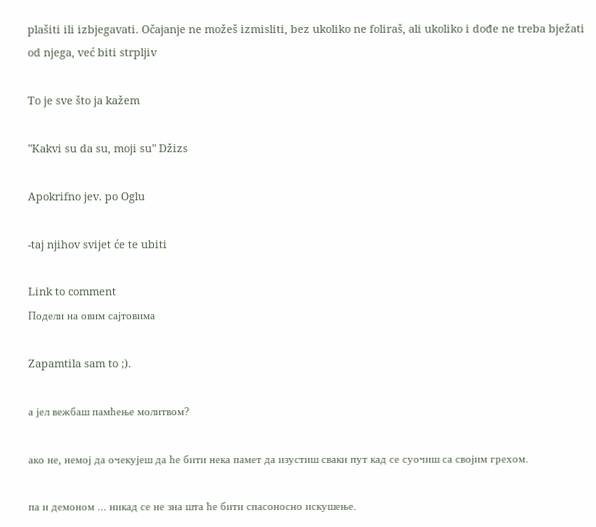plašiti ili izbjegavati. Očajanje ne možeš izmisliti, bez ukoliko ne foliraš, ali ukoliko i dođe ne treba bježati od njega, već biti strpljiv

To je sve što ja kažem

"Kakvi su da su, moji su" Džizs

Apokrifno jev. po Oglu

-taj njihov svijet će te ubiti

Link to comment
Подели на овим сајтовима

Zapamtila sam to ;).

а јел вежбаш памћење молитвом?

ако не, немој да очекујеш да ће бити нека памет да изустиш сваки пут кад се суочиш са својим грехом.

па и демоном ... никад се не зна шта ће бити спасоносно искушење.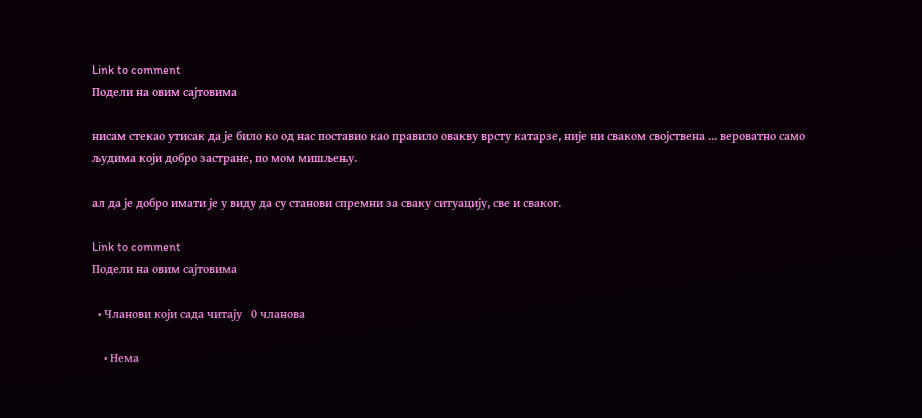Link to comment
Подели на овим сајтовима

нисам стекао утисак да је било ко од нас поставио као правило овакву врсту катарзе, није ни сваком својствена ... вероватно само људима који добро застране, по мом мишљењу.

ал да је добро имати је у виду да су станови спремни за сваку ситуацију, све и сваког.

Link to comment
Подели на овим сајтовима

  • Чланови који сада читају   0 чланова

    • Нема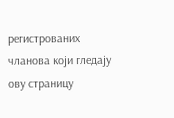регистрованих чланова који гледају ову страницу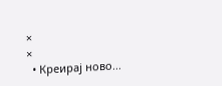×
×
  • Креирај ново...